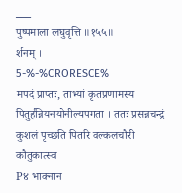___
पुष्पमाला लघुवृत्ति ॥१५५॥
र्शनम् ।
5-%-%CRORESCE%
मपदं प्राप्तः, ताभ्यां कृतप्रणामस्य पितुर्हन्नियनयोनील्यपगता । ततः प्रसन्नचन्द्रं कुशलं पृच्छति पितरि वल्कलचौरी कौतुकात्स्व
P४ भाक्नान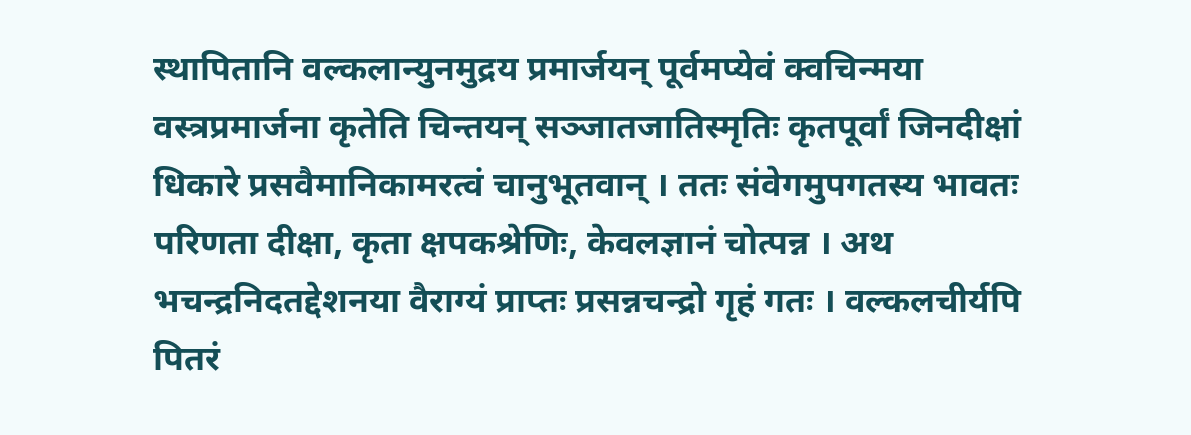स्थापितानि वल्कलान्युनमुद्रय प्रमार्जयन् पूर्वमप्येवं क्वचिन्मया वस्त्रप्रमार्जना कृतेति चिन्तयन् सञ्जातजातिस्मृतिः कृतपूर्वां जिनदीक्षां
धिकारे प्रसवैमानिकामरत्वं चानुभूतवान् । ततः संवेगमुपगतस्य भावतः परिणता दीक्षा, कृता क्षपकश्रेणिः, केवलज्ञानं चोत्पन्न । अथ
भचन्द्रनिदतद्देशनया वैराग्यं प्राप्तः प्रसन्नचन्द्रो गृहं गतः । वल्कलचीर्यपि पितरं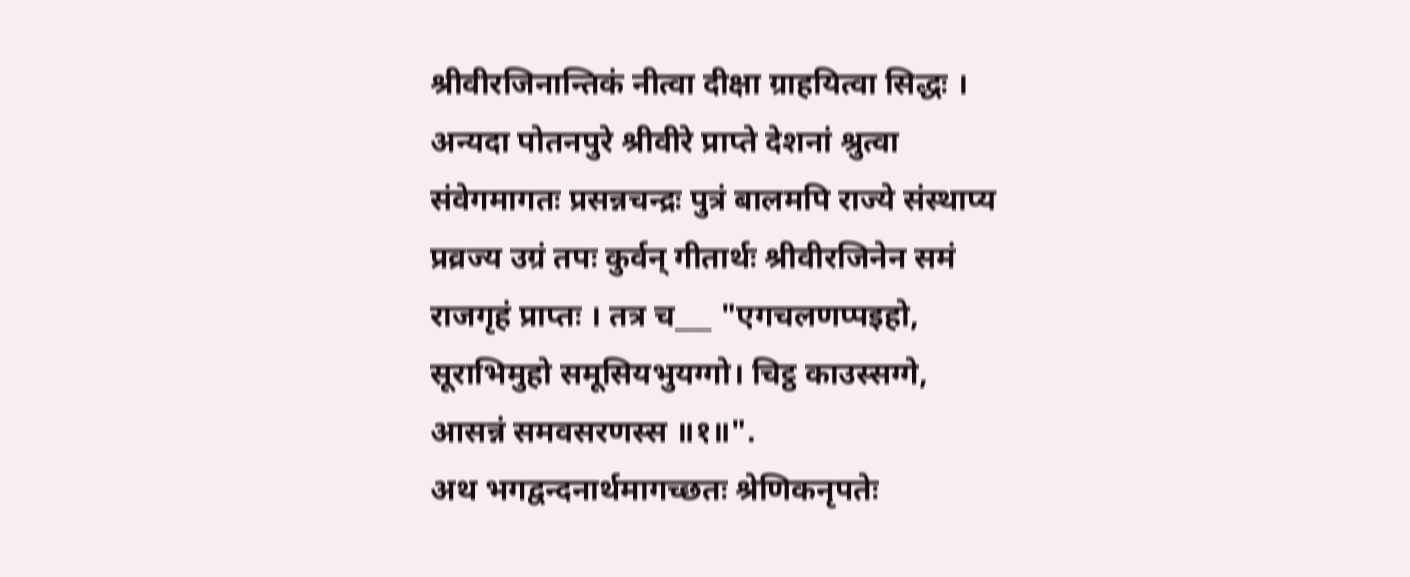श्रीवीरजिनान्तिकं नीत्वा दीक्षा ग्राहयित्वा सिद्धः । अन्यदा पोतनपुरे श्रीवीरे प्राप्ते देशनां श्रुत्वा संवेगमागतः प्रसन्नचन्द्रः पुत्रं बालमपि राज्ये संस्थाप्य प्रव्रज्य उग्रं तपः कुर्वन् गीतार्थः श्रीवीरजिनेन समं राजगृहं प्राप्तः । तत्र च___ "एगचलणप्पइहो, सूराभिमुहो समूसियभुयग्गो। चिट्ठ काउस्सग्गे, आसन्नं समवसरणस्स ॥१॥".
अथ भगद्वन्दनार्थमागच्छतः श्रेणिकनृपतेः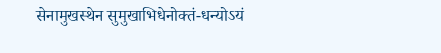सेनामुखस्थेन सुमुखाभिधेनोक्तं-धन्योऽयं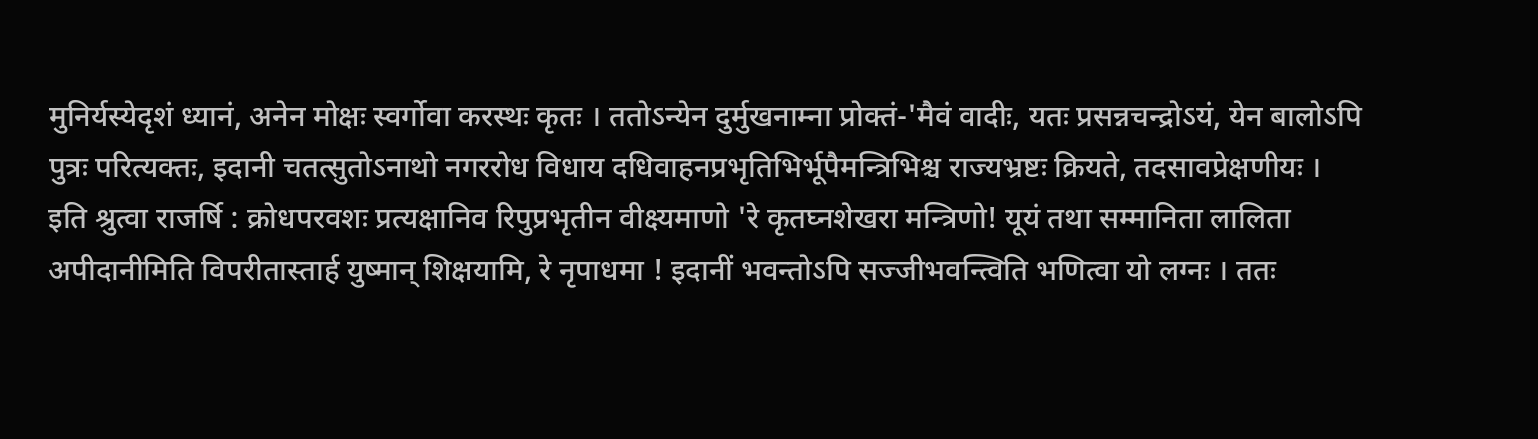मुनिर्यस्येदृशं ध्यानं, अनेन मोक्षः स्वर्गोवा करस्थः कृतः । ततोऽन्येन दुर्मुखनाम्ना प्रोक्तं-'मैवं वादीः, यतः प्रसन्नचन्द्रोऽयं, येन बालोऽपि पुत्रः परित्यक्तः, इदानी चतत्सुतोऽनाथो नगररोध विधाय दधिवाहनप्रभृतिभिर्भूपैमन्त्रिभिश्च राज्यभ्रष्टः क्रियते, तदसावप्रेक्षणीयः । इति श्रुत्वा राजर्षि : क्रोधपरवशः प्रत्यक्षानिव रिपुप्रभृतीन वीक्ष्यमाणो 'रे कृतघ्नशेखरा मन्त्रिणो! यूयं तथा सम्मानिता लालिता अपीदानीमिति विपरीतास्तार्ह युष्मान् शिक्षयामि, रे नृपाधमा ! इदानीं भवन्तोऽपि सज्जीभवन्त्विति भणित्वा यो लग्नः । ततः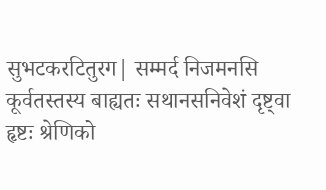सुभटकरटितुरग| सम्मर्द निजमनसि कूर्वतस्तस्य बाह्यतः सथानसनिवेशं दृष्ट्वा हृष्टः श्रेणिको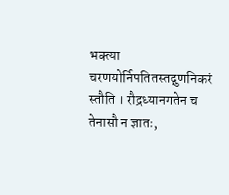भक्त्या चरणयोर्निपतितस्तद्गुणनिकरं स्तौति । रौद्रध्यानगतेन च तेनासौ न ज्ञातः,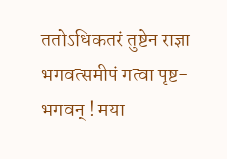ततोऽधिकतरं तुष्टेन राज्ञा भगवत्समीपं गत्वा पृष्ट-भगवन् ! मया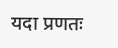यदा प्रणतः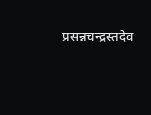प्रसन्नचन्द्रस्तदेव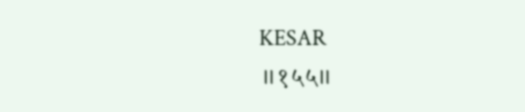KESAR
॥१५५॥